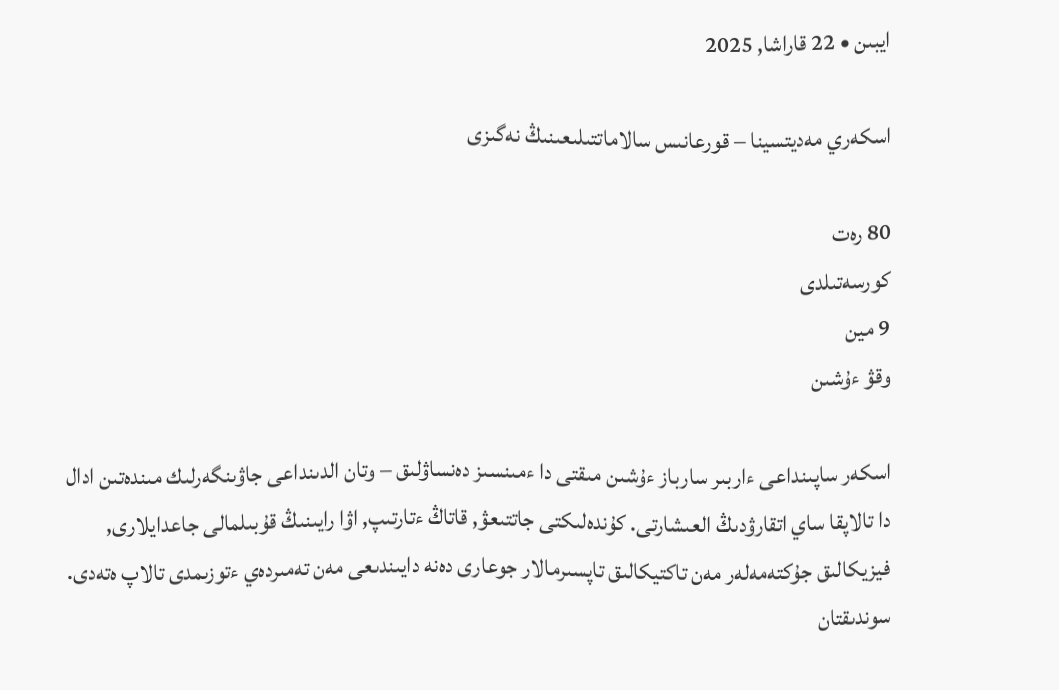ايبىن • 22 قاراشا, 2025

اسكەري مەديتسينا – قورعانىس سالاماتتىلىعىنىڭ نەگىزى

80 رەت
كورسەتىلدى
9 مين
وقۋ ءۇشىن

اسكەر ساپىنداعى ءاربىر سارباز ءۇشىن مىقتى دا ءمىنسىز دەنساۋلىق – وتان الدىنداعى جاۋىنگەرلىك مىندەتىن ادال دا تالاپقا ساي اتقارۋدىڭ العىشارتى. كۇندەلىكتى جاتتىعۋ, قاتاڭ ءتارتىپ, اۋا رايىنىڭ قۇبىلمالى جاعدايلارى, فيزيكالىق جۇكتەمەلەر مەن تاكتيكالىق تاپسىرمالار جوعارى دەنە دايىندىعى مەن تەمىردەي ءتوزىمدى تالاپ ەتەدى. سوندىقتان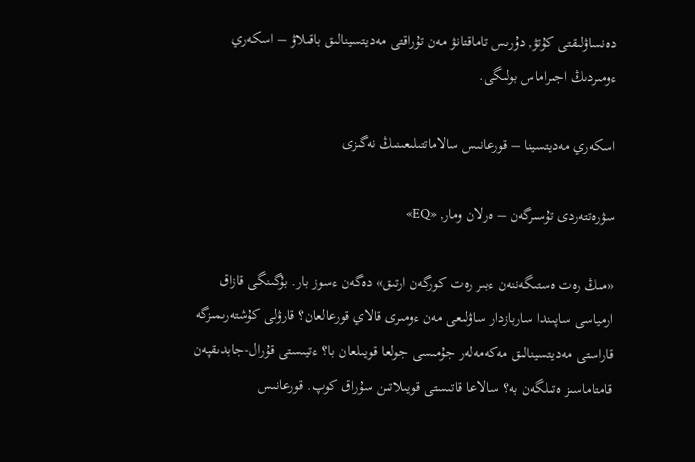دەنساۋلىقتى كۇتۋ, دۇرىس تاماقتانۋ مەن تۇراقتى مەديتسينالىق باقىلاۋ – اسكەري ءومىردىڭ اجىراماس بولىگى.

اسكەري مەديتسينا – قورعانىس سالاماتتىلىعىنىڭ نەگىزى

سۋرەتتەردى تۇسىرگەن – ەرلان ومار, «EQ»

«مىڭ رەت ەستىگەننەن ءبىر رەت كورگەن ارتىق» دەگەن ءسوز بار. بۇگىنگى قازاق ارمياسى ساپىندا ساربازدار ساۋلىعى مەن ءومىرى قالاي قورعالعان؟ قارۋلى كۇشتەرىمىزگە قاراستى مەديتسينالىق مەكەمەلەر جۇمىسى جولعا قويىلعان با؟ ءتيىستى قۇرال-جابدىقپەن قامتاماسىز ەتىلگەن بە؟ سالاعا قاتىستى قويىلاتىن سۇراق كوپ. قورعانىس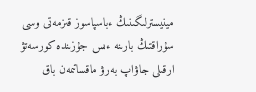مينيسترلىگىنىڭ ءباسپاسوز قىزمەتى وسى سۇراقتىڭ بارىنە ءىس جۇزىندە كورسەتۋ ارقىلى جاۋاپ بەرۋ ماقساتىمەن باق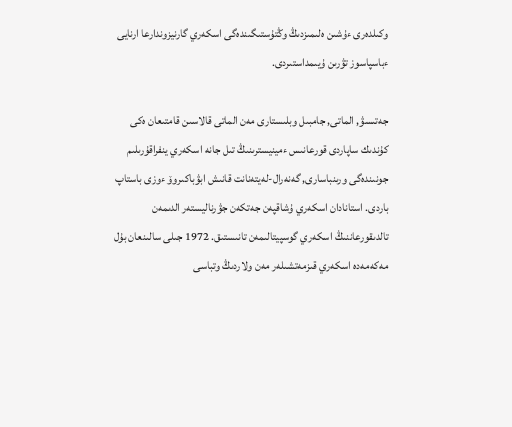وكىلدەرى ءۇشىن ەلىمىزدىڭ وڭتۇستىگىندەگى اسكەري گارنيزوندارعا ارنايى ءباسپاسوز تۋرىن ۇيىمداستىردى.

جەتىسۋ, الماتى, جامبىل وبلىستارى مەن الماتى قالاسىن قامتىعان ەكى كۇندىك ساپاردى قورعانىس ءمينيسترىنىڭ تىل جانە اسكەري ينفراقۇرىلىم جونىندەگى ورىنباسارى, گەنەرال-لەيتەنانت قانىش ابۋباكىروۆ ءوزى باستاپ باردى. استانادان اسكەري ۇشاقپەن جەتكەن جۋرناليستەر الدىمەن تالدىقورعاننىڭ اسكەري گوسپيتالىمەن تانىستىق. 1972 جىلى سالىنعان بۇل مەكەمەدە اسكەري قىزمەتشىلەر مەن ولاردىڭ وتباسى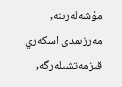مۇشەلەرىنە, مەرزىمدى اسكەري قىزمەتشىلەرگە,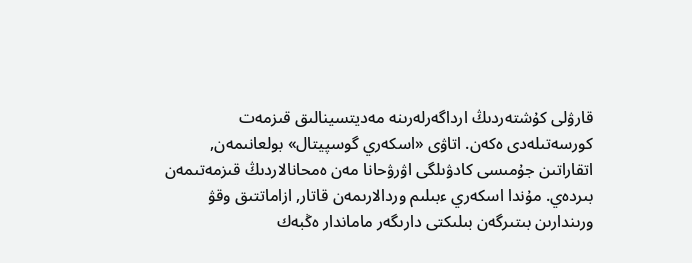قارۋلى كۇشتەردىڭ ارداگەرلەرىنە مەديتسينالىق قىزمەت كورسەتىلەدى ەكەن. اتاۋى «اسكەري گوسپيتال» بولعانىمەن, اتقاراتىن جۇمىسى كادۋىلگى اۋرۋحانا مەن ەمحانالاردىڭ قىزمەتىمەن بىردەي. مۇندا اسكەري ءبىلىم وردالارىمەن قاتار, ازاماتتىق وقۋ ورىندارىن بىتىرگەن بىلىكتى دارىگەر ماماندار ەڭبەك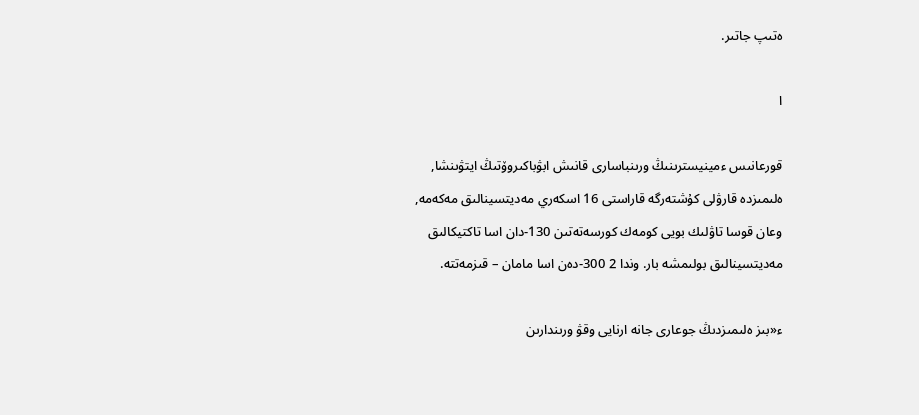ەتىپ جاتىر.

ا

قورعانىس ءمينيسترىنىڭ ورىنباسارى قانىش ابۋباكىروۆتىڭ ايتۋىنشا, ەلىمىزدە قارۋلى كۇشتەرگە قاراستى 16 اسكەري مەديتسينالىق مەكەمە, وعان قوسا تاۋلىك بويى كومەك كورسەتەتىن 130-دان اسا تاكتيكالىق مەديتسينالىق بولىمشە بار. وندا 2 300-دەن اسا مامان – قىزمەتتە.

ء«بىز ەلىمىزدىڭ جوعارى جانە ارنايى وقۋ ورىندارىن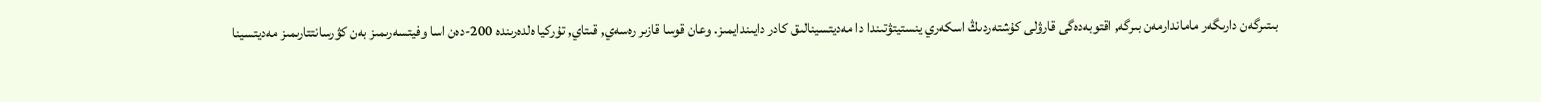بىتىرگەن دارىگەر ماماندارمەن بىرگە, اقتوبەدەگى قارۋلى كۇشتەردىڭ اسكەري ينستيتۋتىندا دا مەديتسينالىق كادر دايىندايمىز. وعان قوسا قازىر رەسەي, قىتاي, تۇركيا ەلدەرىندە 200-دەن اسا وفيتسەرىمىز بەن كۋرسانتتارىمىز مەديتسينا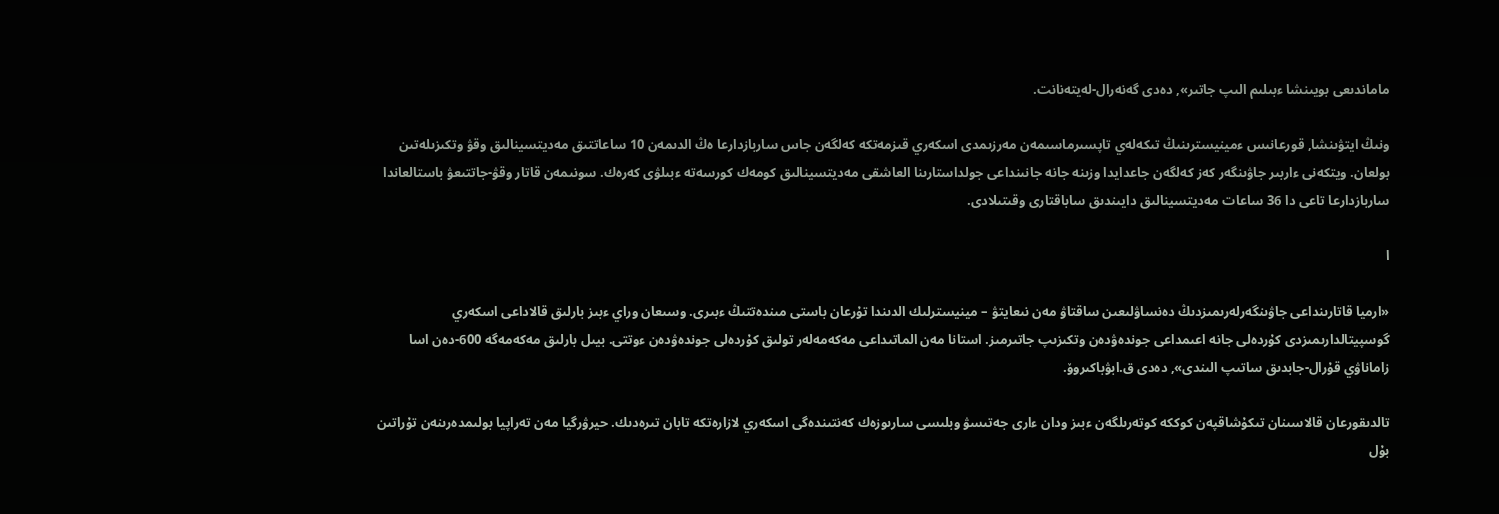ماماندىعى بويىنشا ءبىلىم الىپ جاتىر», دەدى گەنەرال-لەيتەنانت.

ونىڭ ايتۋىنشا, قورعانىس ءمينيسترىنىڭ تىكەلەي تاپسىرماسىمەن مەرزىمدى اسكەري قىزمەتكە كەلگەن جاس ساربازدارعا ەڭ الدىمەن 10 ساعاتتىق مەديتسينالىق وقۋ وتكىزىلەتىن بولعان. ويتكەنى ءاربىر جاۋىنگەر كەز كەلگەن جاعدايدا وزىنە جانە جانىنداعى جولداستارىنا العاشقى مەديتسينالىق كومەك كورسەتە ءبىلۋى كەرەك. سونىمەن قاتار وقۋ-جاتتىعۋ باستالعاندا ساربازدارعا تاعى دا 36 ساعات مەديتسينالىق دايىندىق ساباقتارى وقىتىلادى.

ا

«ارميا قاتارىنداعى جاۋىنگەرلەرىمىزدىڭ دەنساۋلىعىن ساقتاۋ مەن نىعايتۋ – مينيسترلىك الدىندا تۇرعان باستى مىندەتتىڭ ءبىرى. وسىعان وراي ءبىز بارلىق قالاداعى اسكەري گوسپيتالدارىمىزدى كۇردەلى جانە اعىمداعى جوندەۋدەن وتكىزىپ جاتىرمىز. استانا مەن الماتىداعى مەكەمەلەر تولىق كۇردەلى جوندەۋدەن ءوتتى. بيىل بارلىق مەكەمەگە 600-دەن اسا زاماناۋي قۇرال-جابدىق ساتىپ الىندى», دەدى ق.ابۋباكىروۆ.

تالدىقورعان قالاسىنان تىكۇشاقپەن كوككە كوتەرىلگەن ءبىز ودان ءارى جەتىسۋ وبلىسى سارىوزەك كەنتىندەگى اسكەري لازارەتكە تابان تىرەدىك. حيرۋرگيا مەن تەراپيا بولىمدەرىنەن تۇراتىن بۇل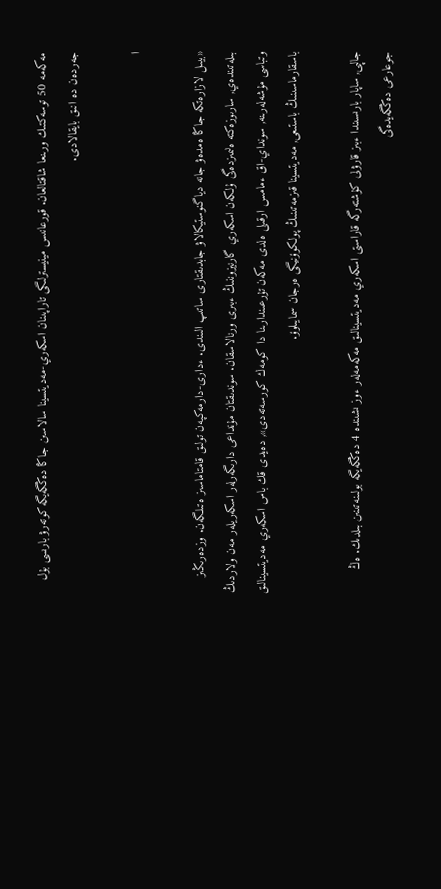مەكەمە 50 توسەكتىك ورىنعا شاقتالعان. قورعانىس مينيسترلىگى تاراپىنان اسكەري-مەديتسينا سالاسىن جاڭا دەڭگەيگە كوتەرۋ بارىسى بۇل جەردەن دە انىق بايقالادى.

ا

«بيىل لازارەتكە جاڭا ەمدەۋ جانە دياگنوستيكالاۋ جابدىقتارى ساتىپ الىندى. ءدارى-دارمەكپەن تولىق قامتاماسىز ەتىلگەن. وزدەرىڭىز بىلەتىندەي, سارىوزەكتە ەلىمىزدەگى ۇلكەن اسكەري گارنيزوننىڭ ءبىرى ورنالاسقان. سوندىقتان مۇنداعى دارىگەرلەر اسكەريلەر مەن ولاردىڭ وتباسى مۇشەلەرىنە, سونداي-اق ءمامس ارقىلى ەلدى مەكەن تۇرعىندارىنا دا كومەك كورسەتەدى», دەيدى قك باس اسكەري مەديتسينالىق باسقارماسىنىڭ باستىعى, مەديتسينا قىزمەتىنىڭ پولكوۆنيگى ەرجان سمايىلوۆ.

جالپى, ساپار بارىسىندا ءبىز قارۋلى كۇشتەرگە قاراستى اسكەري مەديتسينالىق مەكەمەلەر ءوز ىشىندە 4 دەڭگەيگە بولىنەتىنىن بىلدىك. ەڭ جوعارعى دەڭگەيدەگى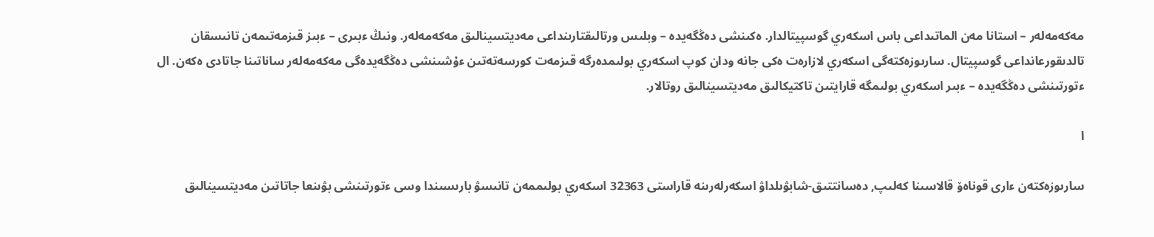مەكەمەلەر – استانا مەن الماتىداعى باس اسكەري گوسپيتالدار. ەكىنشى دەڭگەيدە – وبلىس ورتالىقتارىنداعى مەديتسينالىق مەكەمەلەر. ونىڭ ءبىرى – ءبىز قىزمەتىمەن تانىسقان تالدىقورعانداعى گوسپيتال. سارىوزەكتەگى اسكەري لازارەت ەكى جانە ودان كوپ اسكەري بولىمدەرگە قىزمەت كورسەتەتىن ءۇشىنشى دەڭگەيدەگى مەكەمەلەر ساناتىنا جاتادى ەكەن. ال ءتورتىنشى دەڭگەيدە – ءبىر اسكەري بولىمگە قارايتىن تاكتيكالىق مەديتسينالىق روتالار.

ا

سارىوزەكتەن ءارى قوناەۆ قالاسىنا كەلىپ, دەسانتتىق-شابۋىلداۋ اسكەرلەرىنە قاراستى 32363 اسكەري بولىممەن تانىسۋ بارىسىندا وسى ءتورتىنشى بۋىنعا جاتاتىن مەديتسينالىق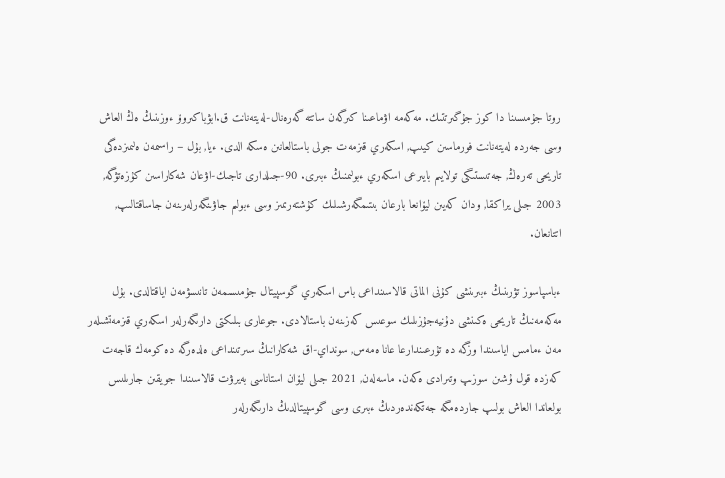روتا جۇمىسىنا دا كوز جۇگىرتتىك. مەكەمە اۋماعىنا كىرگەن ساتتە گەرەنال-لەيتەنانت ق.ابۋباكىروۆ ءوزىنىڭ ەڭ العاش وسى جەردە لەيتەنانت فورماسىن كيىپ, اسكەري قىزمەت جولى باستالعانىن ەسكە الدى. ءيا, بۇل – راسىمەن ەلىمىزدەگى تاريحى تەرەڭ, جەتىستىگى تولايىم بايىرعى اسكەري ءبولىمنىڭ ءبىرى. 90-جىلدارى تاجىك-اۋعان شەكاراسىن كۇزەتۋگە, 2003 جىلى يراكقا, ودان كەيىن ليۆانعا بارعان بىتىمگەرشىلىك كۇشتەرىمىز وسى ءبولىم جاۋىنگەرلەرىنەن جاساقتالىپ, اتتانعان.

ءباسپاسوز تۋرىنىڭ ءبىرىنشى كۇنى الماتى قالاسىنداعى باس اسكەري گوسپيتال جۇمىسىمەن تانىسۋمەن اياقتالدى. بۇل مەكەمەنىڭ تاريحى ەكىنشى دۇنيەجۇزىلىك سوعىس كەزىنەن باستالادى. جوعارى بىلىكتى دارىگەرلەر اسكەري قىزمەتشىلەر مەن ءمامس اياسىندا وزگە دە تۇرعىندارعا عانا ەمەس, سونداي-اق شەكارانىڭ سىرتىنداعى ەلدەرگە دە كومەك قاجەت كەزدە قول ۇشىن سوزىپ وتىرادى ەكەن. ماسەلەن, 2021 جىلى ليۆان استاناسى بەيرۋت قالاسىندا جويقىن جارىلىس بولعاندا العاش بولىپ جاردەمگە جەتكەندەردىڭ ءبىرى وسى گوسپيتالدىڭ دارىگەرلەر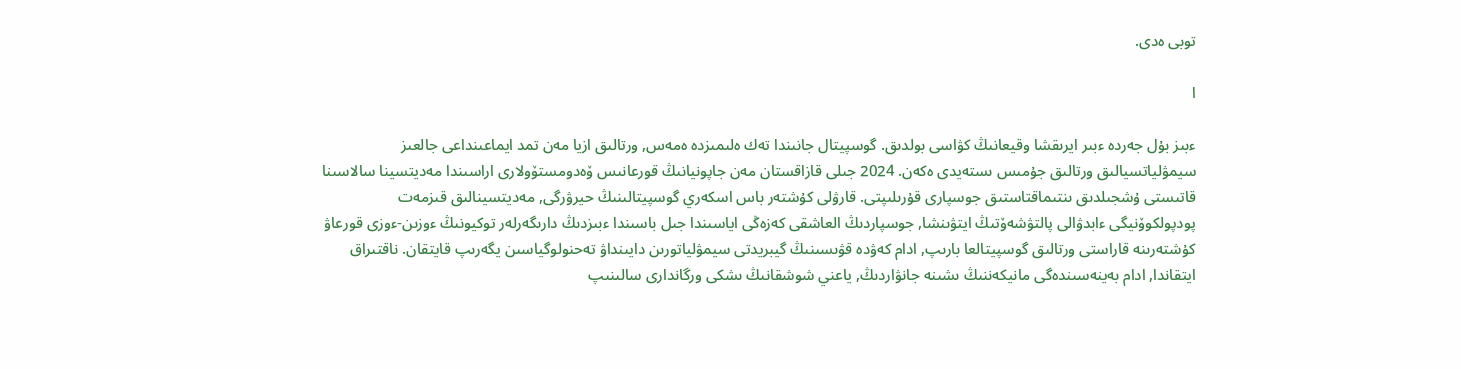توبى ەدى.

ا

ءبىز بۇل جەردە ءبىر ايرىقشا وقيعانىڭ كۋاسى بولدىق. گوسپيتال جانىندا تەك ەلىمىزدە ەمەس, ورتالىق ازيا مەن تمد ايماعىنداعى جالعىز سيمۋلياتسيالىق ورتالىق جۇمىس ىستەيدى ەكەن. 2024 جىلى قازاقستان مەن جاپونيانىڭ قورعانىس ۆەدومستۆولارى اراسىندا مەديتسينا سالاسىنا قاتىستى ۇشجىلدىق ىنتىماقتاستىق جوسپارى قۇرىلىپتى. قارۋلى كۇشتەر باس اسكەري گوسپيتالىنىڭ حيرۋرگى, مەديتسينالىق قىزمەت پودپولكوۆنيگى ءابدۋالى پالتۋشەۆتىڭ ايتۋىنشا, جوسپاردىڭ العاشقى كەزەڭى اياسىندا جىل باسىندا ءبىزدىڭ دارىگەرلەر توكيونىڭ ءوزىن-ءوزى قورعاۋ كۇشتەرىنە قاراستى ورتالىق گوسپيتالعا بارىپ, ادام كەۋدە قۋىسىنىڭ گيبريدتى سيمۋلياتورىن دايىنداۋ تەحنولوگياسىن يگەرىپ قايتقان. ناقتىراق ايتقاندا, ادام بەينەسىندەگى مانيكەننىڭ ىشىنە جانۋاردىڭ, ياعني شوشقانىڭ ىشكى ورگاندارى سالىنىپ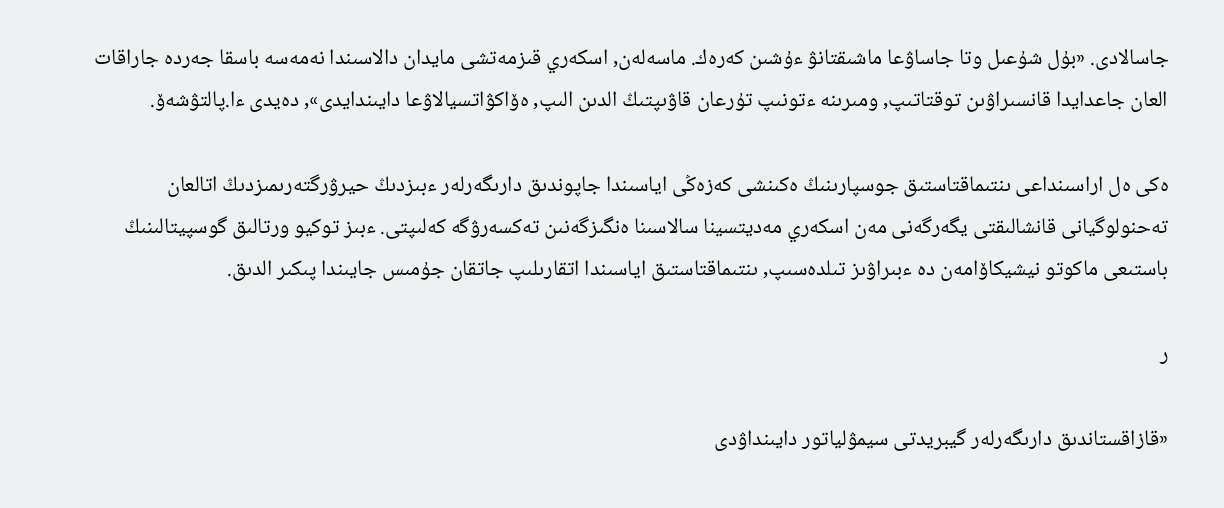جاسالادى. «بۇل شۇعىل وتا جاساۋعا ماشىقتانۋ ءۇشىن كەرەك. ماسەلەن, اسكەري قىزمەتشى مايدان دالاسىندا نەمەسە باسقا جەردە جاراقات العان جاعدايدا قانسىراۋىن توقتاتىپ, ومىرىنە ءتونىپ تۇرعان قاۋىپتىڭ الدىن الىپ, ەۆاكۋاتسيالاۋعا دايىندايدى», دەيدى ءا.پالتۋشەۆ.

ەكى ەل اراسىنداعى ىنتىماقتاستىق جوسپارىنىڭ ەكىنشى كەزەڭى اياسىندا جاپوندىق دارىگەرلەر ءبىزدىڭ حيرۋرگتەرىمىزدىڭ اتالعان تەحنولوگيانى قانشالىقتى يگەرگەنى مەن اسكەري مەديتسينا سالاسىنا ەنگىزگەنىن تەكسەرۋگە كەلىپتى. ءبىز توكيو ورتالىق گوسپيتالىنىڭ باستىعى ماكوتو نيشيكاۆامەن دە ءبىراۋىز تىلدەسىپ, ىنتىماقتاستىق اياسىندا اتقارىلىپ جاتقان جۇمىس جايىندا پىكىر الدىق.

ر

«قازاقستاندىق دارىگەرلەر گيبريدتى سيمۋلياتور دايىنداۋدى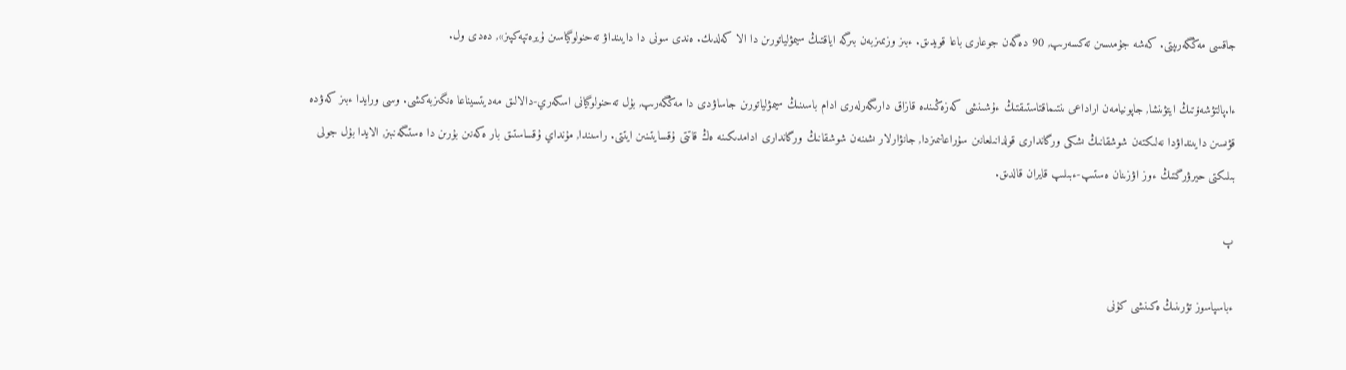جاقسى مەڭگەرىپتى. كەشە جۇمىسىن تەكسەرىپ, 90 دەگەن جوعارى باعا قويدىق. ءبىز وزىمىزبەن بىرگە اياقتىڭ سيمۋلياتورىن دا الا كەلدىك. ەندى سونى دا دايىنداۋ تەحنولوگياسىن ۇيرەتپەكپىز», دەدى ول.

ءا.پالتۋشەۆتىڭ ايتۋىنشا, جاپونيامەن اراداعى ىنتىماقتاستىقتىڭ ءۇشىنشى كەزەڭىندە قازاق دارىگەرلەرى ادام باسىنىڭ سيمۋلياتورىن جاساۋدى دا مەڭگەرىپ, بۇل تەحنولوگيانى اسكەري-دالالىق مەديتسيناعا ەنگىزبەكشى. وسى ورايدا ءبىز كەۋدە قۋىسىن دايىنداۋدا نەلىكتەن شوشقانىڭ ىشكى ورگاندارى قولدانىلعانىن سۇراعانىمىزدا, جانۋارلار ىشىنەن شوشقانىڭ ورگاندارى ادامدىكىنە ەڭ قاتتى ۇقسايتىنىن ايتتى. راسىندا, مۇنداي ۇقساستىق بار ەكەنىن بۇرىن دا ەستىگەنبىز, الايدا بۇل جولى بىلىكتى حيرۋرگتىڭ ءوز اۋزىنان ەستىپ-ءبىلىپ قايران قالدىق.

پ

ءباسپاسوز تۋرىنىڭ ەكىنشى كۇنى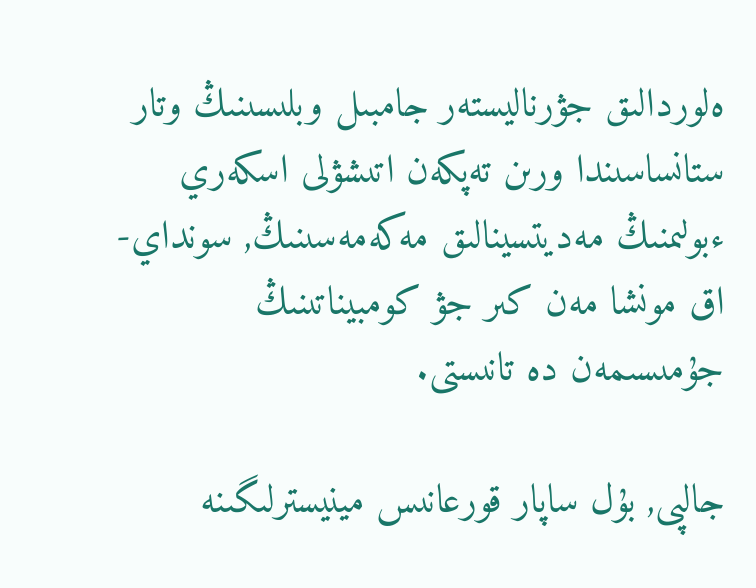ەلوردالىق جۋرناليستەر جامبىل وبلىسىنىڭ وتار ستانساسىندا ورىن تەپكەن اتىشۋلى اسكەري ءبولىمنىڭ مەديتسينالىق مەكەمەسىنىڭ, سونداي-اق مونشا مەن كىر جۋ كومبيناتىنىڭ جۇمىسىمەن دە تانىستى.

جالپى, بۇل ساپار قورعانىس مينيسترلىگىنە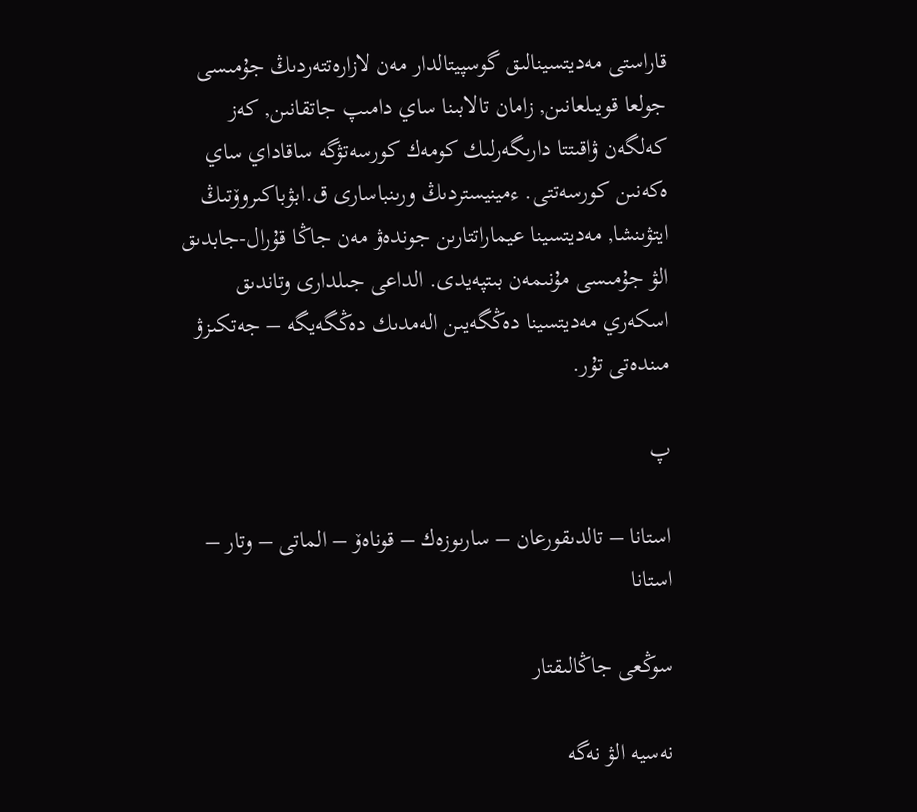قاراستى مەديتسينالىق گوسپيتالدار مەن لازارەتتەردىڭ جۇمىسى جولعا قويىلعانىن, زامان تالابىنا ساي دامىپ جاتقانىن, كەز كەلگەن ۋاقىتتا دارىگەرلىك كومەك كورسەتۋگە ساقاداي ساي ەكەنىن كورسەتتى. ءمينيستردىڭ ورىنباسارى ق.ابۋباكىروۆتىڭ ايتۋىنشا, مەديتسينا عيماراتتارىن جوندەۋ مەن جاڭا قۇرال-جابدىق الۋ جۇمىسى مۇنىمەن بىتپەيدى. الداعى جىلدارى وتاندىق اسكەري مەديتسينا دەڭگەيىن الەمدىك دەڭگەيگە – جەتكىزۋ مىندەتى تۇر.

پ

استانا – تالدىقورعان – سارىوزەك – قوناەۆ – الماتى – وتار – استانا

سوڭعى جاڭالىقتار

نەسيە الۋ نەگە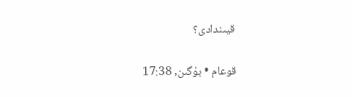قيىندادى؟

قوعام • بۇگىن, 17:38